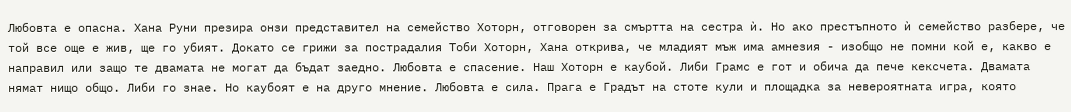Любовта е опасна. Хана Руни презира онзи представител на семейство Хоторн, отговорен за смъртта на сестра ѝ. Но ако престъпното ѝ семейство разбере, че той все още е жив, ще го убият. Докато се грижи за пострадалия Тоби Хоторн, Хана открива, че младият мъж има амнезия - изобщо не помни кой е, какво е направил или защо те двамата не могат да бъдат заедно. Любовта е спасение. Наш Хоторн е каубой. Либи Грамс е гот и обича да пече кексчета. Двамата нямат нищо общо. Либи го знае. Но каубоят е на друго мнение. Любовта е сила. Прага е Градът на стоте кули и площадка за невероятната игра, която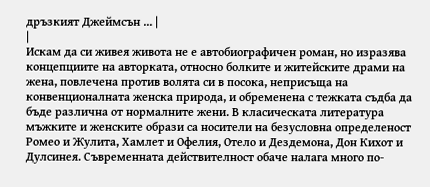дръзкият Джеймсън ... |
|
Искам да си живея живота не е автобиографичен роман, но изразява концепциите на авторката, относно болките и житейските драми на жена, повлечена против волята си в посока, неприсъща на конвенционалната женска природа, и обременена с тежката съдба да бъде различна от нормалните жени. В класическата литература мъжките и женските образи са носители на безусловна определеност Ромео и Жулита, Хамлет и Офелия, Отело и Дездемона, Дон Кихот и Дулсинея. Съвременната действителност обаче налага много по-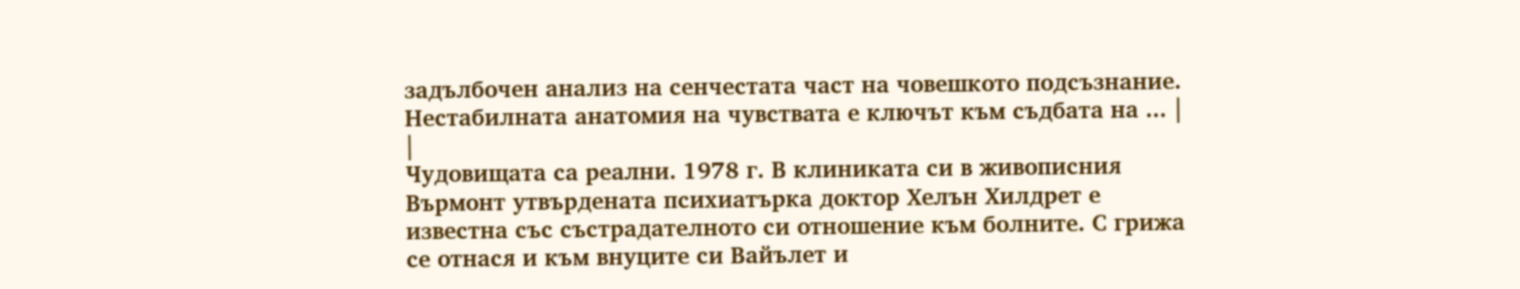задълбочен анализ на сенчестата част на човешкото подсъзнание. Нестабилната анатомия на чувствата е ключът към съдбата на ... |
|
Чудовищата са реални. 1978 г. В клиниката си в живописния Върмонт утвърдената психиатърка доктор Хелън Хилдрет е известна със състрадателното си отношение към болните. С грижа се отнася и към внуците си Вайълет и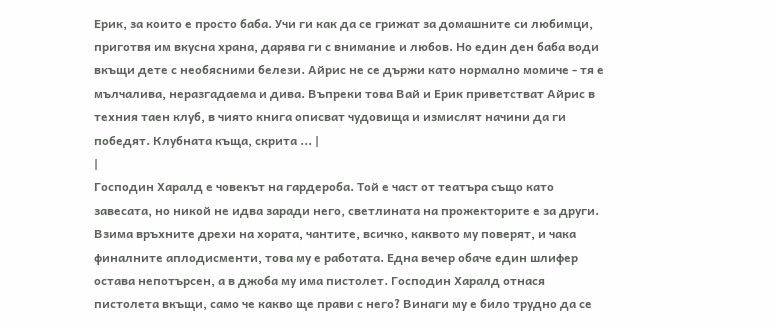Ерик, за които е просто баба. Учи ги как да се грижат за домашните си любимци, приготвя им вкусна храна, дарява ги с внимание и любов. Но един ден баба води вкъщи дете с необясними белези. Айрис не се държи като нормално момиче - тя е мълчалива, неразгадаема и дива. Въпреки това Вай и Ерик приветстват Айрис в техния таен клуб, в чиято книга описват чудовища и измислят начини да ги победят. Клубната къща, скрита ... |
|
Господин Харалд е човекът на гардероба. Той е част от театъра също като завесата, но никой не идва заради него, светлината на прожекторите е за други. Взима връхните дрехи на хората, чантите, всичко, каквото му поверят, и чака финалните аплодисменти, това му е работата. Една вечер обаче един шлифер остава непотърсен, а в джоба му има пистолет. Господин Харалд отнася пистолета вкъщи, само че какво ще прави с него? Винаги му е било трудно да се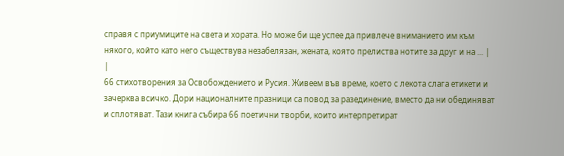справя с приумиците на света и хората. Но може би ще успее да привлече вниманието им към някого, който като него съществува незабелязан, жената, която прелиства нотите за друг и на ... |
|
66 стихотворения за Освобождението и Русия. Живеем във време, което с лекота слага етикети и зачерква всичко. Дори националните празници са повод за разединение, вместо да ни обединяват и сплотяват. Тази книга събира 66 поетични творби, които интерпретират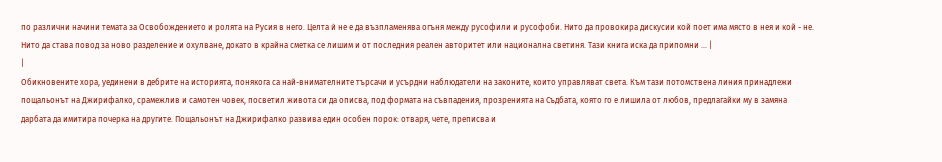по различни начини темата за Освобождението и ролята на Русия в него. Целта ѝ не е да възпламенява огъня между русофили и русофоби. Нито да провокира дискусии кой поет има място в нея и кой - не. Нито да става повод за ново разделение и охулване, докато в крайна сметка се лишим и от последния реален авторитет или национална светиня. Тази книга иска да припомни ... |
|
Обикновените хора, уединени в дебрите на историята, понякога са най-внимателните търсачи и усърдни наблюдатели на законите, които управляват света. Към тази потомствена линия принадлежи пощальонът на Джирифалко, срамежлив и самотен човек, посветил живота си да описва, под формата на съвпадения, прозренията на Съдбата, която го е лишила от любов, предлагайки му в замяна дарбата да имитира почерка на другите. Пощальонът на Джирифалко развива един особен порок: отваря, чете, преписва и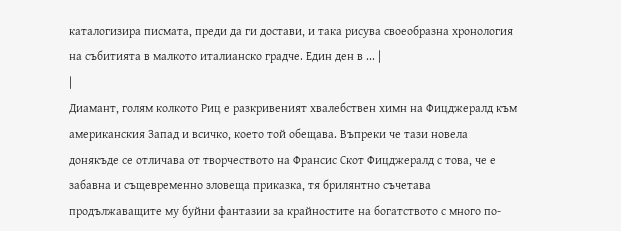каталогизира писмата, преди да ги достави, и така рисува своеобразна хронология на събитията в малкото италианско градче. Един ден в ... |
|
Диамант, голям колкото Риц е разкривеният хвалебствен химн на Фицджералд към американския Запад и всичко, което той обещава. Въпреки че тази новела донякъде се отличава от творчеството на Франсис Скот Фицджералд с това, че е забавна и същевременно зловеща приказка, тя брилянтно съчетава продължаващите му буйни фантазии за крайностите на богатството с много по-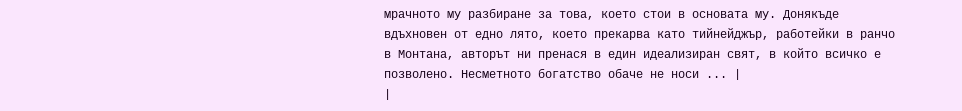мрачното му разбиране за това, което стои в основата му. Донякъде вдъхновен от едно лято, което прекарва като тийнейджър, работейки в ранчо в Монтана, авторът ни пренася в един идеализиран свят, в който всичко е позволено. Несметното богатство обаче не носи ... |
|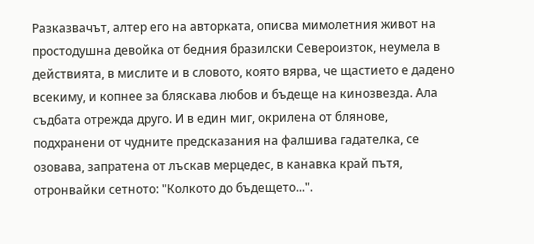Разказвачът, алтер его на авторката, описва мимолетния живот на простодушна девойка от бедния бразилски Североизток, неумела в действията, в мислите и в словото, която вярва, че щастието е дадено всекиму, и копнее за бляскава любов и бъдеще на кинозвезда. Ала съдбата отрежда друго. И в един миг, окрилена от блянове, подхранени от чудните предсказания на фалшива гадателка, се озовава, запратена от лъскав мерцедес, в канавка край пътя, отронвайки сетното: "Колкото до бъдещето...".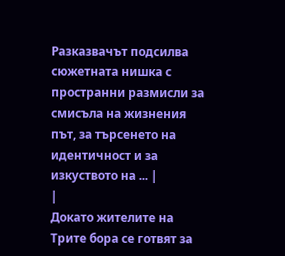Разказвачът подсилва сюжетната нишка с пространни размисли за смисъла на жизнения път, за търсенето на идентичност и за изкуството на ... |
|
Докато жителите на Трите бора се готвят за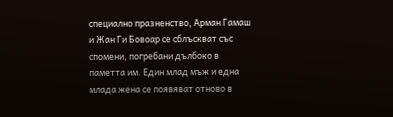специално празненство, Арман Гамаш и Жан Ги Бовоар се сблъскват със спомени, погребани дълбоко в паметта им. Един млад мъж и една млада жена се появяват отново в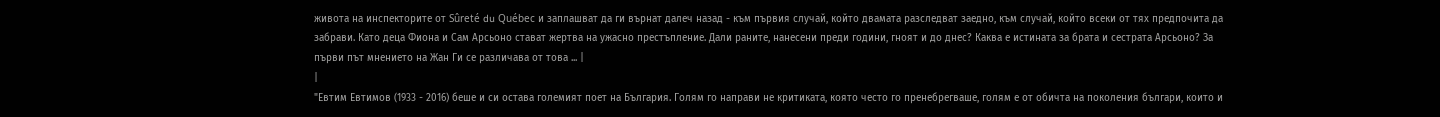живота на инспекторите от Sûreté du Québec и заплашват да ги върнат далеч назад - към първия случай, който двамата разследват заедно, към случай, който всеки от тях предпочита да забрави. Като деца Фиона и Сам Арсьоно стават жертва на ужасно престъпление. Дали раните, нанесени преди години, гноят и до днес? Каква е истината за брата и сестрата Арсьоно? За първи път мнението на Жан Ги се различава от това ... |
|
"Евтим Евтимов (1933 - 2016) беше и си остава големият поет на България. Голям го направи не критиката, която често го пренебрегваше, голям е от обичта на поколения българи, които и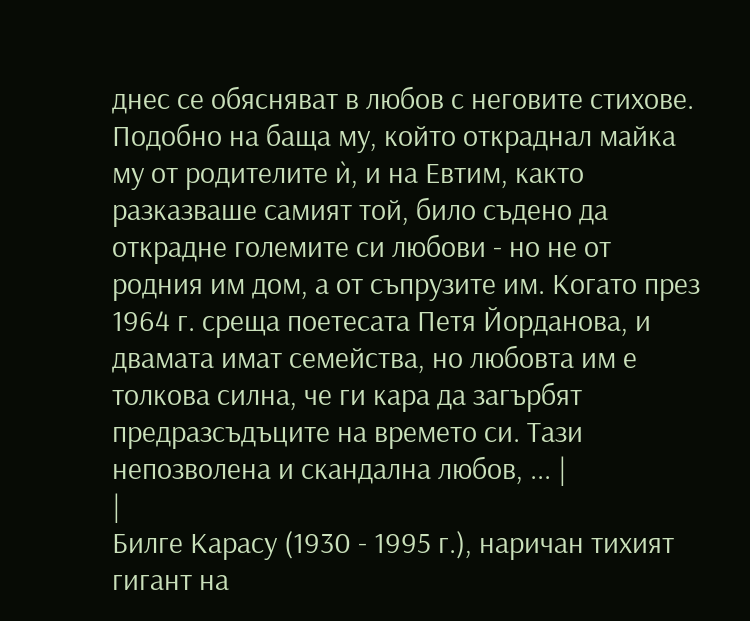днес се обясняват в любов с неговите стихове. Подобно на баща му, който откраднал майка му от родителите ѝ, и на Евтим, както разказваше самият той, било съдено да открадне големите си любови - но не от родния им дом, а от съпрузите им. Когато през 1964 г. среща поетесата Петя Йорданова, и двамата имат семейства, но любовта им е толкова силна, че ги кара да загърбят предразсъдъците на времето си. Тази непозволена и скандална любов, ... |
|
Билге Карасу (1930 - 1995 г.), наричан тихият гигант на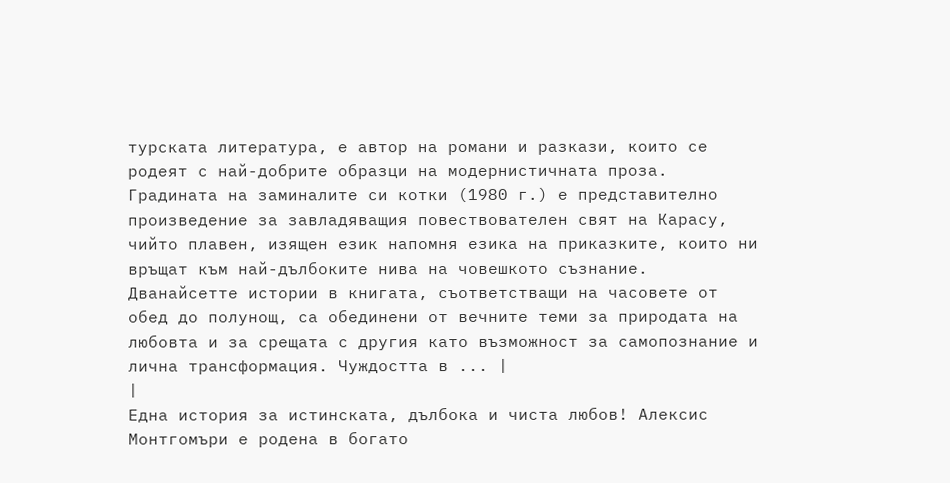турската литература, е автор на романи и разкази, които се родеят с най-добрите образци на модернистичната проза. Градината на заминалите си котки (1980 г.) е представително произведение за завладяващия повествователен свят на Карасу, чийто плавен, изящен език напомня езика на приказките, които ни връщат към най-дълбоките нива на човешкото съзнание. Дванайсетте истории в книгата, съответстващи на часовете от обед до полунощ, са обединени от вечните теми за природата на любовта и за срещата с другия като възможност за самопознание и лична трансформация. Чуждостта в ... |
|
Една история за истинската, дълбока и чиста любов! Алексис Монтгомъри е родена в богато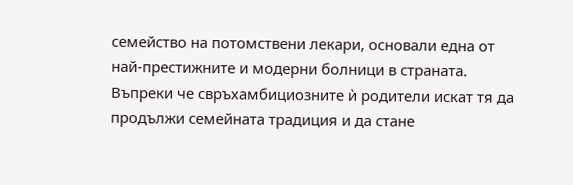семейство на потомствени лекари, основали една от най-престижните и модерни болници в страната. Въпреки че свръхамбициозните ѝ родители искат тя да продължи семейната традиция и да стане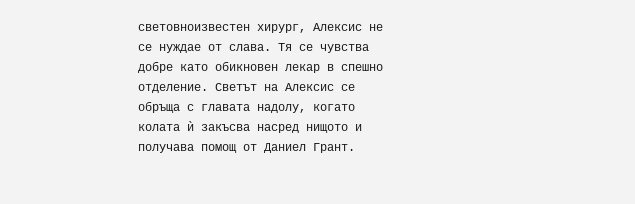световноизвестен хирург, Алексис не се нуждае от слава. Тя се чувства добре като обикновен лекар в спешно отделение. Светът на Алексис се обръща с главата надолу, когато колата ѝ закъсва насред нищото и получава помощ от Даниел Грант.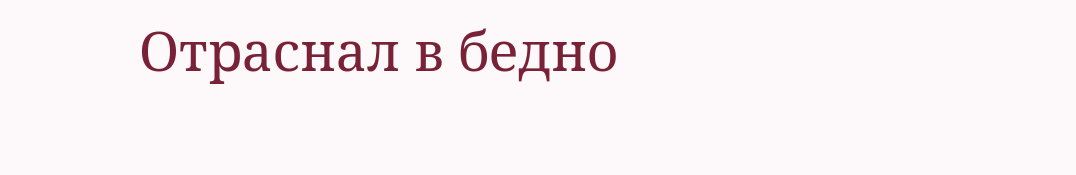Отраснал в бедно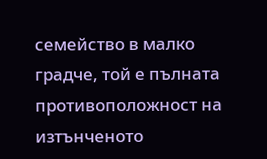семейство в малко градче, той е пълната противоположност на изтънченото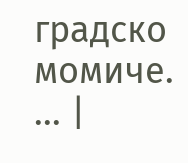градско момиче. ... |